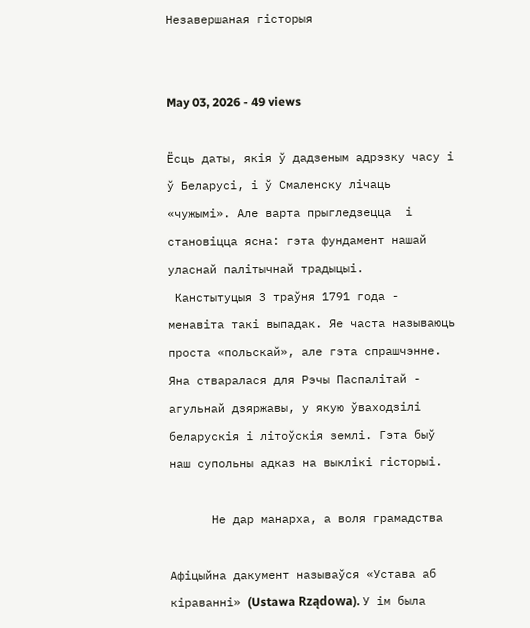Незавершаная гісторыя


May 03, 2026 - 49 views

Ёсць даты, якія ў дадзеным адрэзку часу і ў Беларусі, і ў Смаленску лічаць «чужымі». Але варта прыгледзецца  і становіцца ясна: гэта фундамент нашай уласнай палітычнай традыцыі.
 Канстытуцыя 3 траўня 1791 года - менавіта такі выпадак. Яе часта называюць проста «польскай», але гэта спрашчэнне. Яна стваралася для Рэчы Паспалітай - агульнай дзяржавы, у якую ўваходзілі беларускія і літоўскія землі. Гэта быў наш супольны адказ на выклікі гісторыі.

      Не дар манарха, а воля грамадства

Афіцыйна дакумент называўся «Устава аб кіраванні» (Ustawa Rządowa). У ім была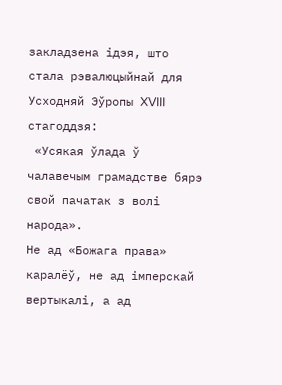закладзена ідэя, што стала рэвалюцыйнай для Усходняй Эўропы XVIII стагоддзя:
 «Усякая ўлада ў чалавечым грамадстве бярэ свой пачатак з волі народа».
Не ад «Божага права» каралёў, не ад імперскай вертыкалі, а ад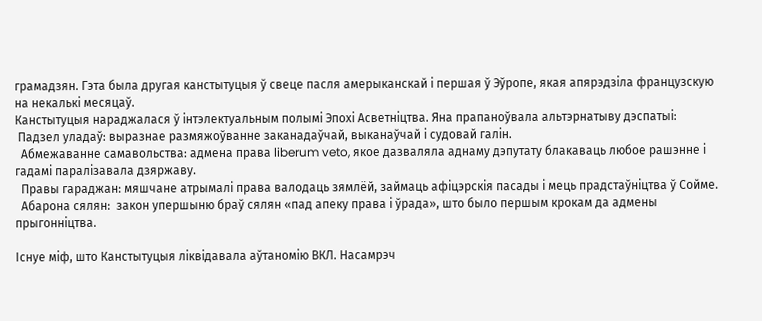грамадзян. Гэта была другая канстытуцыя ў свеце пасля амерыканскай і першая ў Эўропе, якая апярэдзіла французскую на некалькі месяцаў.
Канстытуцыя нараджалася ў інтэлектуальным полымі Эпохі Асветніцтва. Яна прапаноўвала альтэрнатыву дэспатыі:
 Падзел уладаў: выразнае размяжоўванне заканадаўчай, выканаўчай і судовай галін.
  Абмежаванне самавольства: адмена права liberum veto, якое дазваляла аднаму дэпутату блакаваць любое рашэнне і гадамі паралізавала дзяржаву.
  Правы гараджан: мяшчане атрымалі права валодаць зямлёй, займаць афіцэрскія пасады і мець прадстаўніцтва ў Сойме.
  Абарона сялян:  закон упершыню браў сялян «пад апеку права і ўрада», што было першым крокам да адмены прыгонніцтва.

Існуе міф, што Канстытуцыя ліквідавала аўтаномію ВКЛ. Насамрэч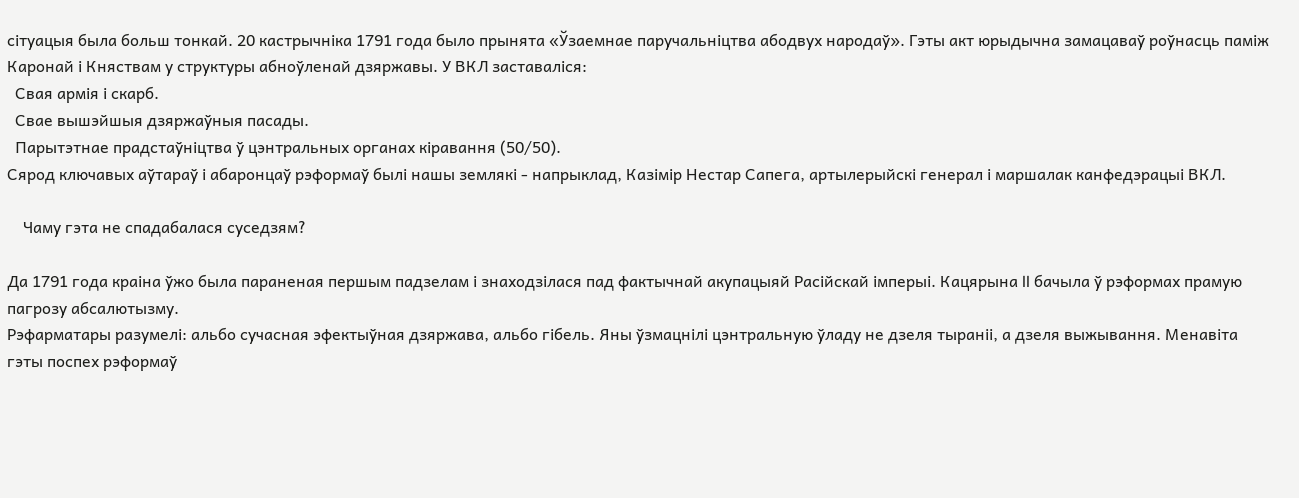сітуацыя была больш тонкай. 20 кастрычніка 1791 года было прынята «Ўзаемнае паручальніцтва абодвух народаў». Гэты акт юрыдычна замацаваў роўнасць паміж Каронай і Княствам у структуры абноўленай дзяржавы. У ВКЛ заставаліся:
  Свая армія і скарб.
  Свае вышэйшыя дзяржаўныя пасады.
  Парытэтнае прадстаўніцтва ў цэнтральных органах кіравання (50/50).
Сярод ключавых аўтараў і абаронцаў рэформаў былі нашы землякі - напрыклад, Казімір Нестар Сапега, артылерыйскі генерал і маршалак канфедэрацыі ВКЛ.

    Чаму гэта не спадабалася суседзям?

Да 1791 года краіна ўжо была параненая першым падзелам і знаходзілася пад фактычнай акупацыяй Расійскай імперыі. Кацярына II бачыла ў рэформах прамую пагрозу абсалютызму.
Рэфарматары разумелі: альбо сучасная эфектыўная дзяржава, альбо гібель. Яны ўзмацнілі цэнтральную ўладу не дзеля тыраніі, а дзеля выжывання. Менавіта гэты поспех рэформаў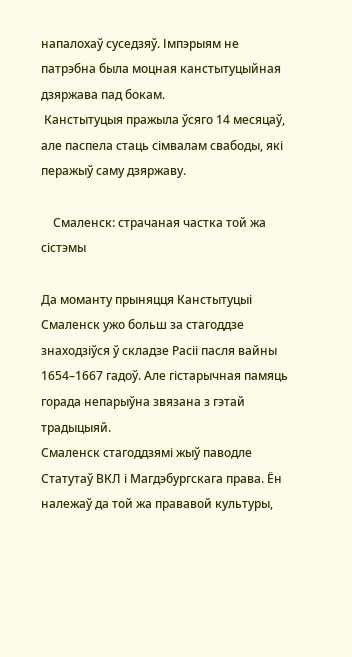напалохаў суседзяў. Імпэрыям не патрэбна была моцная канстытуцыйная дзяржава пад бокам.
 Канстытуцыя пражыла ўсяго 14 месяцаў, але паспела стаць сімвалам свабоды, які перажыў саму дзяржаву.

    Смаленск: страчаная частка той жа сістэмы

Да моманту прыняцця Канстытуцыі Смаленск ужо больш за стагоддзе знаходзіўся ў складзе Расіі пасля вайны 1654–1667 гадоў. Але гістарычная памяць горада непарыўна звязана з гэтай традыцыяй.
Смаленск стагоддзямі жыў паводле Статутаў ВКЛ і Магдэбургскага права. Ён належаў да той жа прававой культуры,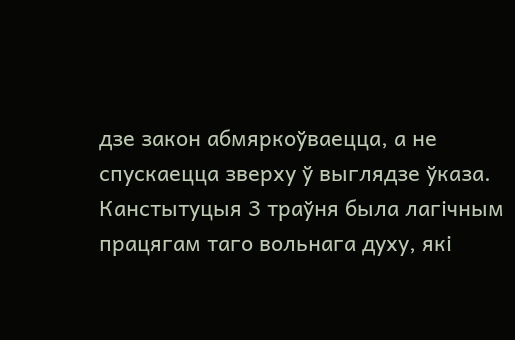дзе закон абмяркоўваецца, а не спускаецца зверху ў выглядзе ўказа. Канстытуцыя 3 траўня была лагічным працягам таго вольнага духу, які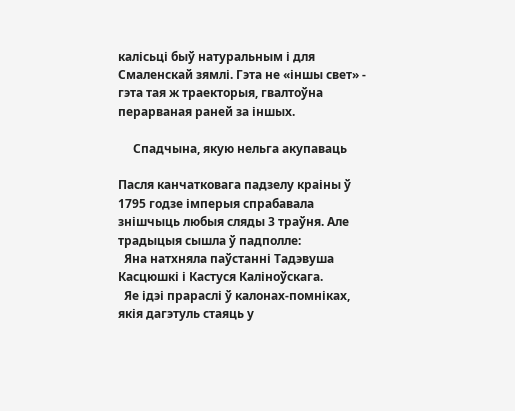калісьці быў натуральным і для Смаленскай зямлі. Гэта не «іншы свет» - гэта тая ж траекторыя, гвалтоўна перарваная раней за іншых.

     Спадчына, якую нельга акупаваць

Пасля канчатковага падзелу краіны ў 1795 годзе імперыя спрабавала знішчыць любыя сляды 3 траўня. Але традыцыя сышла ў падполле:
  Яна натхняла паўстанні Тадэвуша Касцюшкі і Кастуся Каліноўскага.
  Яе ідэі прараслі ў калонах-помніках, якія дагэтуль стаяць у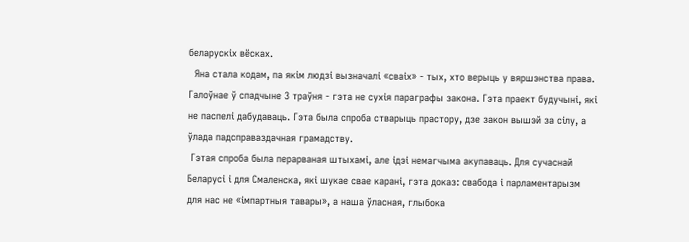беларускіх вёсках.
  Яна стала кодам, па якім людзі вызначалі «сваіх» - тых, хто верыць у вяршэнства права.
Галоўнае ў спадчыне 3 траўня - гэта не сухія параграфы закона. Гэта праект будучыні, які не паспелі дабудаваць. Гэта была спроба стварыць прастору, дзе закон вышэй за сілу, а ўлада падсправаздачная грамадству.
 Гэтая спроба была перарваная штыхамі, але ідэі немагчыма акупаваць. Для сучаснай Беларусі і для Смаленска, які шукае свае карані, гэта доказ: свабода і парламентарызм для нас не «імпартныя тавары», а наша ўласная, глыбока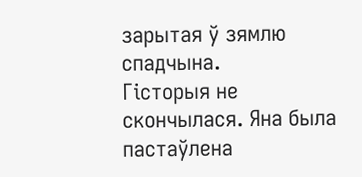зарытая ў зямлю спадчына.
Гісторыя не скончылася. Яна была пастаўлена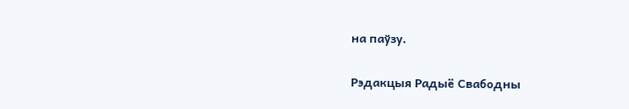на паўзу.

Рэдакцыя Радыё Свабодны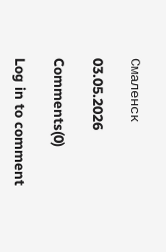Смаленск

03.05.2026

Comments(0)

Log in to comment